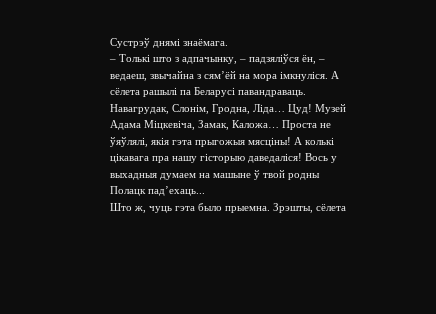Сустрэў днямі знаёмага.
– Толькі што з адпачынку, – падзяліўся ён, – ведаеш, звычайна з сям’ёй на мора імкнуліся. А сёлета рашылі па Беларусі павандраваць. Навагрудак, Слонім, Гродна, Ліда… Цуд! Музей Адама Міцкевіча, Замак, Каложа… Проста не ўяўлялі, якія гэта прыгожыя мясціны! А колькі цікавага пра нашу гісторыю даведаліся! Вось у выхадныя думаем на машыне ў твой родны Полацк пад’ехаць...
Што ж, чуць гэта было прыемна. Зрэшты, сёлета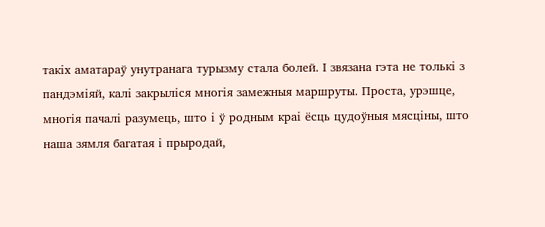такіх аматараў унутранага турызму стала болей. І звязана гэта не толькі з пандэміяй, калі закрыліся многія замежныя маршруты. Проста, урэшце, многія пачалі разумець, што і ў родным краі ёсць цудоўныя мясціны, што наша зямля багатая і прыродай,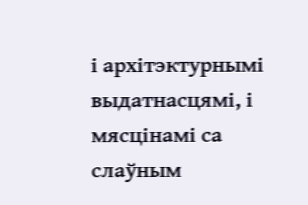і архітэктурнымі выдатнасцямі, і мясцінамі са слаўным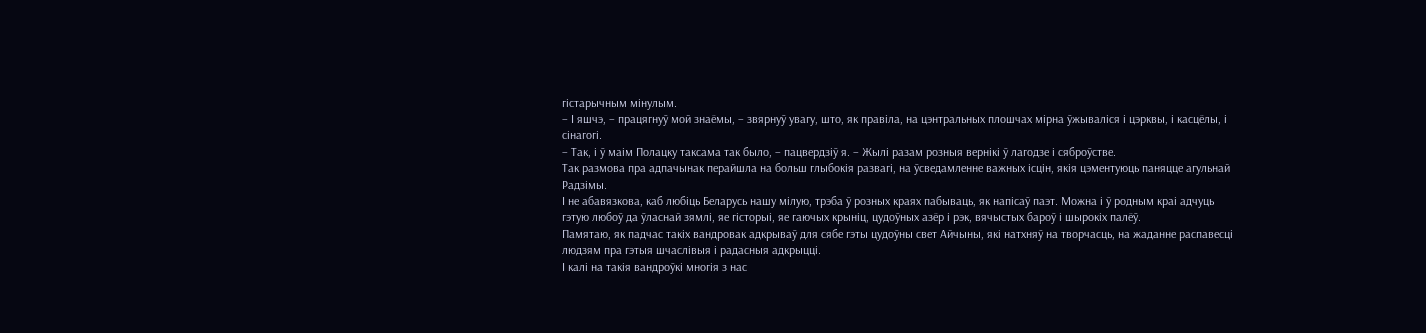гістарычным мінулым.
– І яшчэ, – працягнуў мой знаёмы, – звярнуў увагу, што, як правіла, на цэнтральных плошчах мірна ўжываліся і цэрквы, і касцёлы, і сінагогі.
– Так, і ў маім Полацку таксама так было, – пацвердзіў я. – Жылі разам розныя вернікі ў лагодзе і сяброўстве.
Так размова пра адпачынак перайшла на больш глыбокія развагі, на ўсведамленне важных ісцін, якія цэментуюць паняцце агульнай Радзімы.
І не абавязкова, каб любіць Беларусь нашу мілую, трэба ў розных краях пабываць, як напісаў паэт. Можна і ў родным краі адчуць гэтую любоў да ўласнай зямлі, яе гісторыі, яе гаючых крыніц, цудоўных азёр і рэк, вячыстых бароў і шырокіх палёў.
Памятаю, як падчас такіх вандровак адкрываў для сябе гэты цудоўны свет Айчыны, які натхняў на творчасць, на жаданне распавесці людзям пра гэтыя шчаслівыя і радасныя адкрыцці.
І калі на такія вандроўкі многія з нас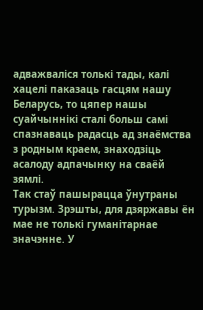адважваліся толькі тады, калі хацелі паказаць гасцям нашу Беларусь, то цяпер нашы суайчыннікі сталі больш самі спазнаваць радасць ад знаёмства з родным краем, знаходзіць асалоду адпачынку на сваёй зямлі.
Так стаў пашырацца ўнутраны турызм. Зрэшты, для дзяржавы ён мае не толькі гуманітарнае значэнне. У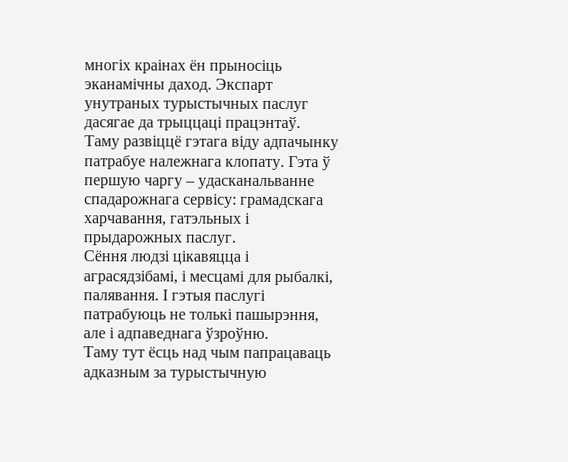многіх краінах ён прыносіць эканамічны даход. Экспарт унутраных турыстычных паслуг дасягае да трыццаці працэнтаў.
Таму развіццё гэтага віду адпачынку патрабуе належнага клопату. Гэта ў першую чаргу – удасканальванне спадарожнага сервісу: грамадскага харчавання, гатэльных і прыдарожных паслуг.
Сёння людзі цікавяцца і аграсядзібамі, і месцамі для рыбалкі, палявання. І гэтыя паслугі патрабуюць не толькі пашырэння, але і адпаведнага ўзроўню.
Таму тут ёсць над чым папрацаваць адказным за турыстычную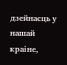дзейнасць у нашай краіне,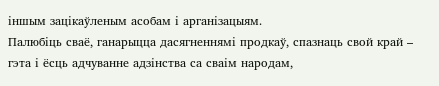іншым зацікаўленым асобам і арганізацыям.
Палюбіць сваё, ганарыцца дасягненнямі продкаў, спазнаць свой край – гэта і ёсць адчуванне адзінства са сваім народам,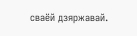сваёй дзяржавай.